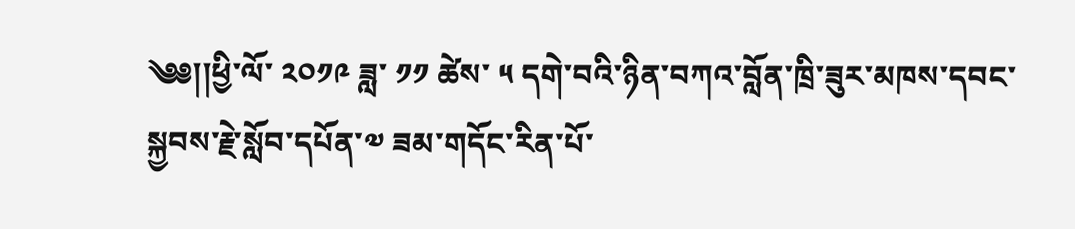༄༅།།ཕྱི་ལོ་ ༢༠༡༩ ཟླ་ ༡༡ ཚེས་ ༥ དགེ་བའི་ཉིན་བཀའ་བློན་ཁྲི་ཟུར་མཁས་དབང་སྐྱབས་རྗེ་སློབ་དཔོན་༧ ཟམ་གདོང་རིན་པོ་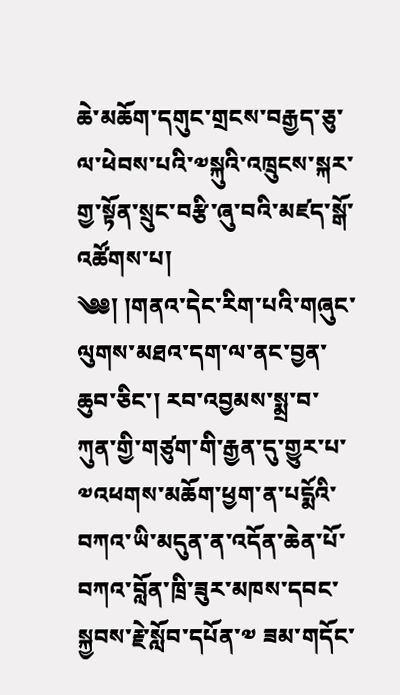ཆེ་མཆོག་དགུང་གྲངས་བརྒྱད་ཅུ་ལ་ཕེབས་པའི་༧སྐུའི་འཁྲུངས་སྐར་གྱ་སྟོན་སྲུང་བརྩི་ཞུ་བའི་མཛད་སྒོ་འཚོགས་པ།
༄༅། །གནའ་དེང་རིག་པའི་གཞུང་ལུགས་མཐའ་དག་ལ་ནང་བྱན་ཆུབ་ཅིང་། རབ་འབྱམས་སྨྲ་བ་ཀུན་གྱི་གཙུག་གི་རྒྱན་དུ་གྱུར་པ་༧འཕགས་མཆོག་ཕྱག་ན་པདྨོའི་བཀའ་ཡི་མདུན་ན་འདོན་ཆེན་པོ་བཀའ་བློན་ཁྲི་ཟུར་མཁས་དབང་སྐྱབས་རྗེ་སློབ་དཔོན་༧ ཟམ་གདོང་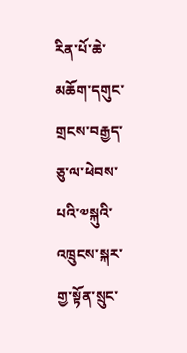རིན་པོ་ཆེ་མཆོག་དགུང་གྲངས་བརྒྱད་ཅུ་ལ་ཕེབས་པའི་༧སྐུའི་འཁྲུངས་སྐར་གྱ་སྟོན་སྲུང་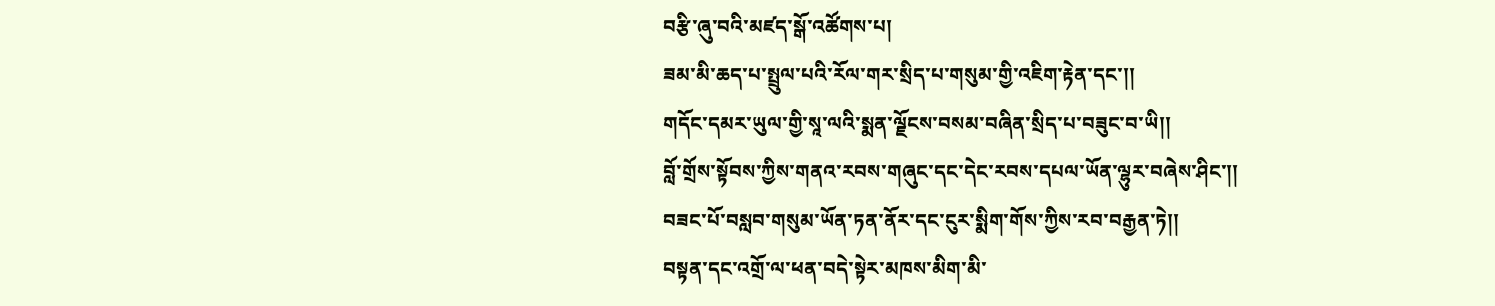བརྩི་ཞུ་བའི་མཛད་སྒོ་འཚོགས་པ།
ཟམ་མི་ཆད་པ་སྤྲུལ་པའི་རོལ་གར་སྲིད་པ་གསུམ་གྱི་འཇིག་རྟེན་དང་།།
གདོང་དམར་ཡུལ་གྱི་སཱ་ལའི་སྨན་ལྗོངས་བསམ་བཞིན་སྲིད་པ་བཟུང་བ་ཡི།།
བློ་གྲོས་སྟོབས་ཀྱིས་གནའ་རབས་གཞུང་དང་དེང་རབས་དཔལ་ཡོན་ལྷུར་བཞེས་ཤིང་།།
བཟང་པོ་བསླབ་གསུམ་ཡོན་ཏན་ནོར་དང་ངུར་སྨིག་གོས་ཀྱིས་རབ་བརྒྱན་ཏེ།།
བསྟན་དང་འགྲོ་ལ་ཕན་བདེ་སྟེར་མཁས་མིག་མི་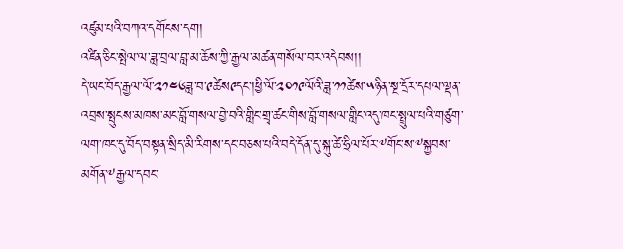འཛུམ་པའི་བཀའ་དགོངས་དག།
འཛིན་ཅིང་སྤེལ་ལ་ཟླ་བྲལ་བླ་མ་ཆོས་ཀྱི་རྒྱལ་མཚན་གསོལ་བར་འདེབས།།
དེ་ཡང་བོད་རྒྱལ་ལོ་༢༡༤༦ཟླ་བ་༩ཚེས༩དང་།ཕྱི་ལོ་༢༠༡༩ལོའི་ཟླ་༡༡ཚེས་༥ཉིན་སྔ་དྲོར་དཔལ་ལྡན་འབྲས་སྤུངས་མཁས་མང་བློ་གསལ་བྱེ་བའི་གླིང་གྲྭ་ཚང་གིས་བློ་གསལ་གླིང་འདུ་ཁང་སྤྲུལ་པའི་གཙུག་ལག་ཁང་དུ་བོད་བསྟན་སྲིད་མི་རིགས་དང་བཅས་པའི་བདེ་དོན་དུ་སྐུ་ཚེ་ཧྲིལ་པོར་༸གོང་ས་༸སྐྱབས་མགོན་༸རྒྱལ་དབང་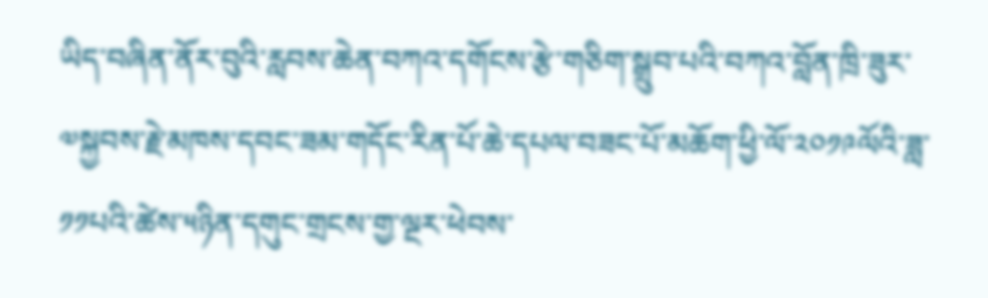ཡིད་བཞིན་ནོར་བུའི་རླབས་ཆེན་བཀའ་དགོངས་རྩེ་གཅིག་སྒྲུབ་པའི་བཀའ་བློན་ཁྲི་ཟུར་༧སྐྱབས་རྗེ་མཁས་དབང་ཟམ་གདོང་རིན་པོ་ཆེ་དཔལ་བཟང་པོ་མཆོག་ཕྱི་ལོ་༢༠༡༩ལོའི་ཟླ་༡༡པའི་ཚེས་༥ཉིན་དགུང་གྲངས་གྱ་ལྔར་ཕེབས་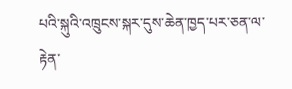པའི་སྐུའི་འཁྲུངས་སྐར་དུས་ཆེན་ཁྱད་པར་ཅན་ལ་རྟེན་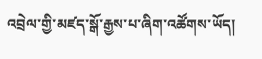འབྲེལ་གྱི་མཛད་སྒོ་རྒྱས་པ་ཞིག་འཚོགས་ཡོད།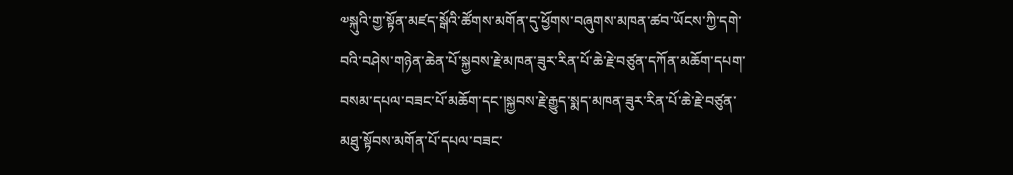༧སྐུའི་གྱ་སྟོན་མཛད་སྒོའི་ཚོགས་མགོན་དུ་ཕྱོགས་བཞུགས་མཁན་ཚབ་ཡོངས་ཀྱི་དགེ་བའི་བཤེས་གཉེན་ཆེན་པོ་སྐྱབས་རྗེ་མཁན་ཟུར་རིན་པོ་ཆེ་རྗེ་བཙུན་དཀོན་མཆོག་དཔག་བསམ་དཔལ་བཟང་པོ་མཆོག་དང་།སྐྱབས་རྗེ་རྒྱུད་སྨད་མཁན་ཟུར་རིན་པོ་ཆེ་རྗེ་བཙུན་མཐུ་སྟོབས་མགོན་པོ་དཔལ་བཟང་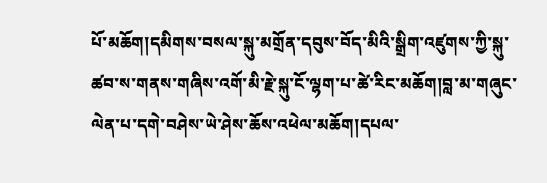པོ་མཆོག།དམིགས་བསལ་སྐུ་མགྲོན་དབུས་བོད་མིའི་སྒྲིག་འཛུགས་ཀྱི་སྐུ་ཚབ་ས་གནས་གཞིས་འགོ་མི་རྗེ་སྐུ་ངོ་ལྷག་པ་ཚེ་རིང་མཆོག།བླ་མ་གཞུང་ལེན་པ་དགེ་བཤེས་ཡེ་ཤེས་ཆོས་འཕེལ་མཆོག།དཔལ་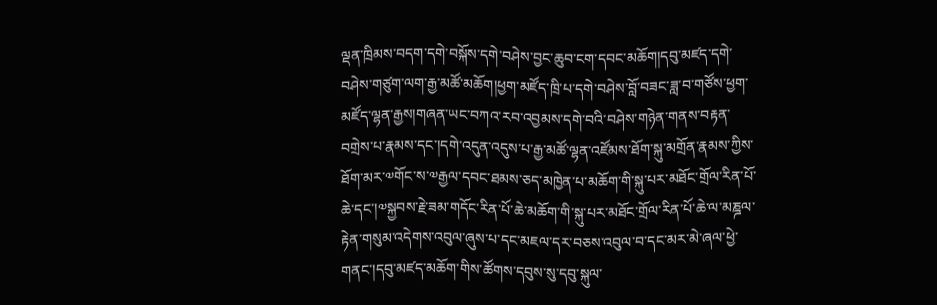ལྡན་ཁྲིམས་བདག་དགེ་བསྐོས་དགེ་བཤེས་བྱང་ཆུབ་ངག་དབང་མཆོག།དབུ་མཛད་དགེ་བཤེས་གཙུག་ལག་རྒྱ་མཚོ་མཆོག།ཕྱག་མཛོད་ཁྲི་པ་དགེ་བཤེས་བློ་བཟང་ཟླ་བ་གཙོས་ཕྱག་མཛོད་ལྷན་རྒྱས།གཞན་ཡང་བཀའ་རབ་འབྱམས་དགེ་བའི་བཤེས་གཉེན་གནས་བརྟན་བགྲེས་པ་རྣམས་དང་།དགེ་འདུན་འདུས་པ་རྒྱ་མཚོ་ལྷན་འཛོམས་ཐོག་སྐུ་མགྲོན་རྣམས་ཀྱིས་ཐོག་མར་༧གོང་ས་༧རྒྱལ་དབང་ཐམས་ཅད་མཁྱེན་པ་མཆོག་གི་སྐུ་པར་མཐོང་གྲོལ་རིན་པོ་ཆེ་དང་།༧སྐྱབས་རྗེ་ཟམ་གདོང་རིན་པོ་ཆེ་མཆོག་གི་སྐུ་པར་མཐོང་གྲོལ་རིན་པོ་ཆེ་ལ་མཎྜལ་རྟེན་གསུམ་འདེགས་འབུལ་ཞུས་པ་དང་མཇལ་དར་བཅས་འབུལ་བ་དང་མར་མེ་ཞལ་ཕྱེ་གནང་།དབུ་མཛད་མཆོག་གིས་ཚོགས་དབུས་སུ་དབུ་སྐུལ་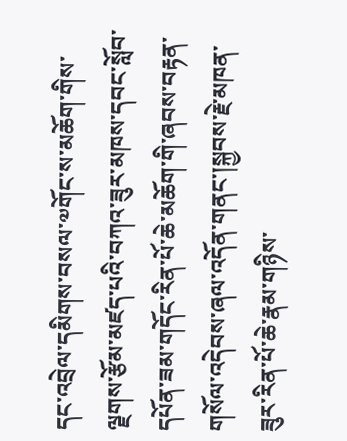དང་འབྲེལ་དམིགས་བསལ་༧གོང་ས་མཆོག་གིས་ལྗགས་རྩོམ་མཛད་པའི་བཀའ་ཟུར་མཁས་དབང་སློབ་དཔོན་ཟམ་གདོང་རིན་པོ་ཆེ་མཆོག་གི་ཞབས་བརྟན་གསོལ་འདེབས་ཞལ་འདོན་གནང་།སྐྱབས་རྗེ་མཁན་ཟུར་རིན་པོ་ཆེ་རྣམ་གཉིས་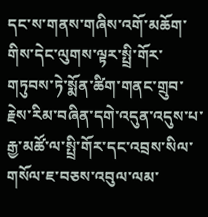དང་ས་གནས་གཞིས་འགོ་མཆོག་གིས་དེང་ལུགས་ལྟར་སྤྲི་གོར་གཏུབས་ཏེ་སྨོན་ཚིག་གནང་གྲུབ་རྗེས་རིམ་བཞིན་དགེ་འདུན་འདུས་པ་རྒྱ་མཚོ་ལ་སྤྲི་གོར་དང་འབྲས་སིལ་གསོལ་ཇ་བཅས་འབུལ་ལམ་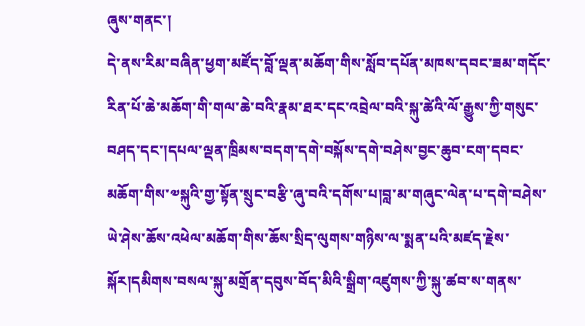ཞུས་གནང་།
དེ་ནས་རིམ་བཞིན་ཕྱག་མཛོད་བློ་ལྡན་མཆོག་གིས་སློབ་དཔོན་མཁས་དབང་ཟམ་གདོང་རིན་པོ་ཆེ་མཆོག་གི་གལ་ཆེ་བའི་རྣམ་ཐར་དང་འབྲེལ་བའི་སྐུ་ཚེའི་ལོ་རྒྱུས་ཀྱི་གསུང་བཤད་དང་།དཔལ་ལྡན་ཁྲིམས་བདག་དགེ་བསྐོས་དགེ་བཤེས་བྱང་ཆུབ་ངག་དབང་མཆོག་གིས་༧སྐུའི་གྱ་སྟོན་སྲུང་བརྩི་ཞུ་བའི་དགོས་པ།བླ་མ་གཞུང་ལེན་པ་དགེ་བཤེས་ཡེ་ཤེས་ཆོས་འཕེལ་མཆོག་གིས་ཆོས་སྲིད་ལུགས་གཉིས་ལ་སྨན་པའི་མཛད་རྗེས་སྐོར།དམིགས་བསལ་སྐུ་མགྲོན་དབུས་བོད་མིའི་སྒྲིག་འཛུགས་ཀྱི་སྐུ་ཚབ་ས་གནས་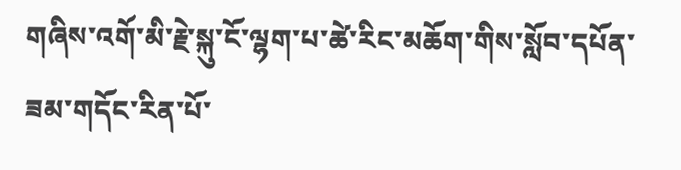གཞིས་འགོ་མི་རྗེ་སྐུ་ངོ་ལྷག་པ་ཚེ་རིང་མཆོག་གིས་སློབ་དཔོན་ཟམ་གདོང་རིན་པོ་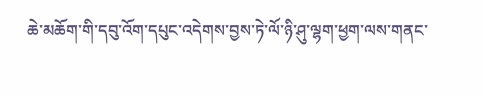ཆེ་མཆོག་གི་དབུ་འོག་དཔུང་འདེགས་བྱས་ཏེ་ལོ་ཉི་ཤུ་ལྷག་ཕྱག་ལས་གནང་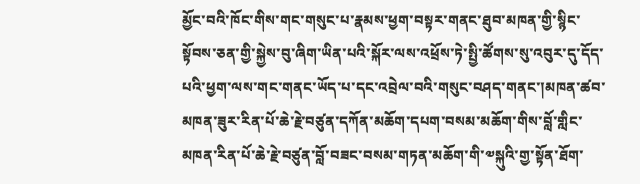མྱོང་བའི་ཁོང་གིས་གང་གསུང་པ་རྣམས་ཕྱག་བསྟར་གནང་ཐུབ་མཁན་གྱི་སྙིང་སྟོབས་ཅན་གྱི་སྐྱེས་བུ་ཞིག་ཡིན་པའི་སྐོར་ལས་འཕྲོས་ཏེ་སྤྱི་ཚོགས་སུ་འབུར་དུ་དོད་པའི་ཕྱག་ལས་གང་གནང་ཡོད་པ་དང་འབྲེལ་བའི་གསུང་བཤད་གནང་།མཁན་ཚབ་མཁན་ཟུར་རིན་པོ་ཆེ་རྗེ་བཙུན་དཀོན་མཆོག་དཔག་བསམ་མཆོག་གིས་བློ་གླིང་མཁན་རིན་པོ་ཆེ་རྗེ་བཙུན་བློ་བཟང་བསམ་གཏན་མཆོག་གི་༧སྐུའི་གྱ་སྟོན་ཐོག་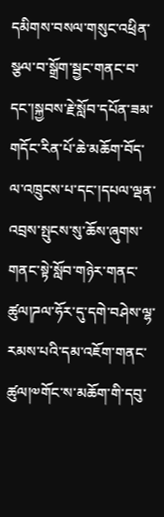དམིགས་བསལ་གསུང་འཕྲིན་སྩལ་བ་སྒྲོག་སྦྱང་གནང་བ་དང་།སྐྱབས་རྗེ་སློབ་དཔོན་ཟམ་གདོང་རིན་པོ་ཆེ་མཆོག་བོད་ལ་འཁྲུངས་པ་དང་།དཔལ་ལྡན་འབྲས་སྤུངས་སུ་ཆོས་ཞུགས་གནང་སྟེ་སློབ་གཉེར་གནང་ཚུལ།ཌལ་ཧོར་དུ་དགེ་བཤེས་ལྷ་རམས་པའི་དམ་འཇོག་གནང་ཚུལ།༧གོང་ས་མཆོག་གི་དབུ་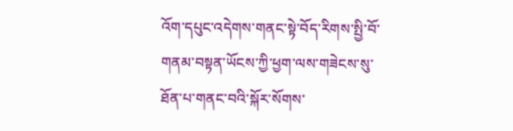འོག་དཔུང་འདེགས་གནང་སྟེ་བོད་རིགས་སྤྱི་བོ་གནམ་བསྟན་ཡོངས་ཀྱི་ཕྱག་ལས་གཟེངས་སུ་ཐོན་པ་གནང་བའི་སྐོར་སོགས་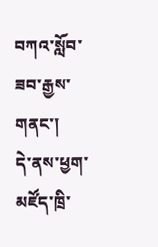བཀའ་སློབ་ཟབ་རྒྱས་གནང་།
དེ་ནས་ཕྱག་མཛོད་ཁྲི་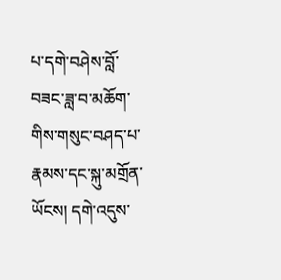པ་དགེ་བཤེས་བློ་བཟང་ཟླ་བ་མཆོག་གིས་གསུང་བཤད་པ་རྣམས་དང་སྐུ་མགྲོན་ཡོངས། དགེ་འདུས་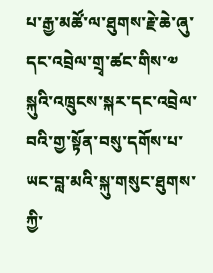པ་རྒྱ་མཚོ་ལ་ཐུགས་རྗེ་ཆེ་ཞུ་དང་འབྲེལ་གྲྭ་ཚང་གིས་༧ སྐུའི་འཁྲུངས་སྐར་དང་འབྲེལ་བའི་གྱ་སྟོན་བསུ་དགོས་པ་ཡང་བླ་མའི་སྐུ་གསུང་ཐུགས་ཀྱི་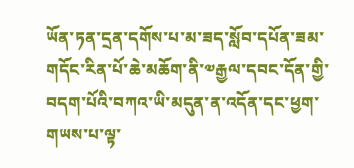ཡོན་ཏན་དྲན་དགོས་པ་མ་ཟད་སློབ་དཔོན་ཟམ་གདོང་རིན་པོ་ཆེ་མཆོག་ནི་༧རྒྱལ་དབང་དོན་གྱི་བདག་པོའི་བཀའ་ཡི་མདུན་ན་འདོན་དང་ཕྱག་གཡས་པ་ལྟ་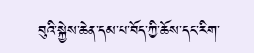བུའི་སྐྱེས་ཆེན་དམ་པ་བོད་ཀྱི་ཆོས་དང་རིག་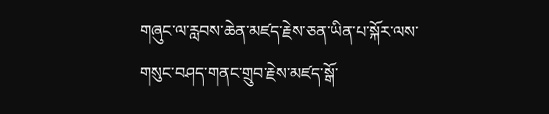གཞུང་ལ་རླབས་ཆེན་མཛད་རྗེས་ཅན་ཡིན་པ་སྐོར་ལས་གསུང་བཤད་གནང་གྲུབ་རྗེས་མཛད་སྒོ་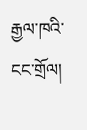རྒྱལ་ཁའི་ངང་གྲོལ།